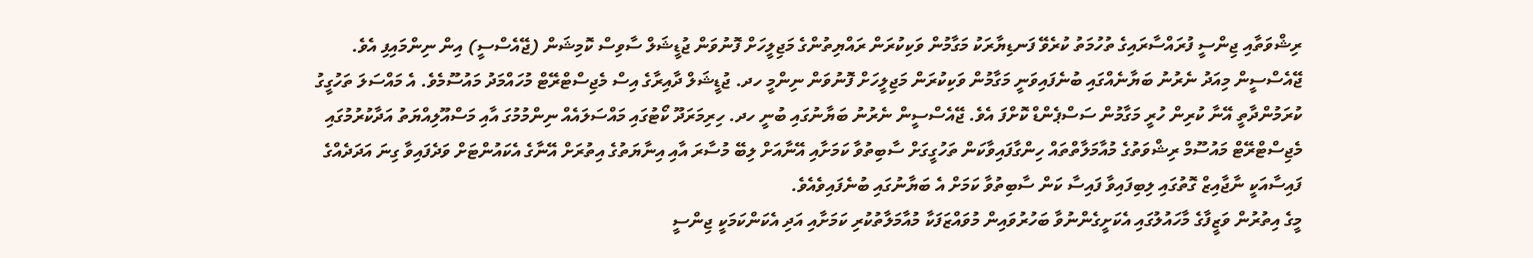ރިޝްވަތާއި ޖިންސީ ފުރައްސާރައިގެ ތުހުމަތު ކުރެވޭ ފަނޑިޔާރަކު މަގާމުން ވަކިކުރަން ރައްޔިތުންގެ މަޖިލީހަށް ފޮނުވަން ޖުޑީޝަލް ސާވިސް ކޮމިޝަން (ޖޭއެސްސީ) އިން ނިންމައިފި އެވެ.
ޖޭއެސްސީން މިއަދު ނެރުނު ބަޔާނެއްގައި ބުނެފައިވަނީ މަގާމުން ވަކިކުރަން މަޖިލީހަށް ފޮނުވަން ނިންމީ ހދ. ޖުޑީޝަލް ދާއިރާގެ އިސް މެޖިސްޓްރޭޓް މުހައްމަދު މައުސޫމެވެ. އެ މައްސަލަ ތަހުގީގު ކުރަމުންދާތީ އޭނާ ކުރިން ހުރީ މަގާމުން ސަސްޕެންޑް ކޮށްފަ އެވެ. ޖޭއެސްސީން ނެރުނު ބަޔާނުގައި ބުނީ ހދ. ހިރިމަރަދޫ ކޯޓުގައި މައްސަލައެއް ނިންމުމުގަ އާއި މަސްއޫލިއްޔަތު އަދާކުރުމުގައި މެޖިސްޓްރޭޓް މައުސޫމް ރިޝްވަތުގެ މުއާމަލާތްތައް ހިންގާފައިވާކަން ތަހުގީގަށް ސާބިތުވާ ކަމަށާއި އޭނާއަށް ލިބޭ މުސާރަ އާއި އިނާޔަތުގެ އިތުރަށް އޭނާގެ އެކައުންޓަށް ވަދެފައިވާ ގިނަ އަދަދެއްގެ ފައިސާއަކީ ނާޖާއިޒް ގޮތުގައި ލިބިފައިވާ ފައިސާ ކަން ސާބިތުވާ ކަމަށް އެ ބަޔާނުގައި ބުނެފައިވެއެވެ.
މީގެ އިތުރުން ވަޒީފާގެ މާހައުލުގައި އެކަށީގެންނުވާ ބަހުރުވައިން މުވައްޒަފަކާ މުއާމަލާތުކުރި ކަމަށާއި އަދި އެކަންކަމަކީ ޖިންސީ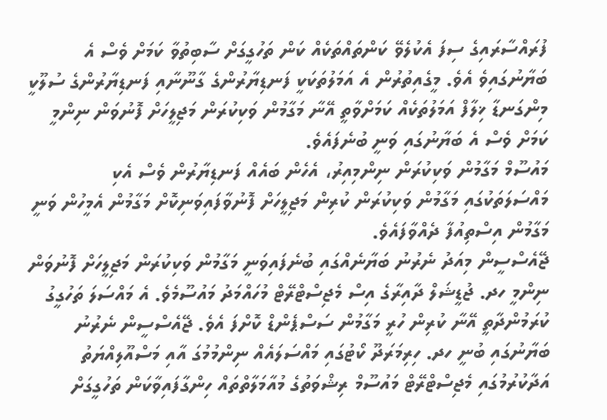ފުރައްސާރައިގެ ސިފަ އެކުލެވޭ ކަންތައްތަކެއް ކަން ތަހުގީގަށް ސާބިތުވާ ކަމަށް ވެސް އެ ބަޔާނުގައިވެ އެވެ. މީގެއިތުރުން އެ އަމަލުތަކަކީ ފަނޑިޔާރުންގެ ގާނޫނާއި ފަނޑިޔާރުންގެ ސުލޫކީ މިންގަނޑާ ޚިލާފް އަމަލުތަކެއް ކަމަށްވާތީ އޭނާ މަގާމުން ވަކިކުރަން މަޖިލީހަށް ފޮނުވަން ނިންމީ ކަމަށް ވެސް އެ ބަޔާނުގައި ވަނީ ބުނެފައެވެ.
މައުސޫމް މަގާމުން ވަކިކުރަން ނިންމިއިރު، އެހެން ބައެއް ފަނޑިޔާރުން ވެސް އެކި މައްސަލަތަކުގައި މަގާމުން ވަކިކުރަން ކުރިން މަޖިލީހަށް ފޮނުވާފައިވަނިކޮށް މަގާމުން އެމީހުން ވަނީ މަގާމުން އިސްތިއުފާ ދެއްވާފައެވެ.
ޖޭއެސްސީން މިއަދު ނެރުނު ބަޔާނެއްގައި ބުނެފައިވަނީ މަގާމުން ވަކިކުރަން މަޖިލީހަށް ފޮނުވަން ނިންމީ ހދ. ޖުޑީޝަލް ދާއިރާގެ އިސް މެޖިސްޓްރޭޓް މުހައްމަދު މައުސޫމެވެ. އެ މައްސަލަ ތަހުގީގު ކުރަމުންދާތީ އޭނާ ކުރިން ހުރީ މަގާމުން ސަސްޕެންޑް ކޮށްފަ އެވެ. ޖޭއެސްސީން ނެރުނު ބަޔާނުގައި ބުނީ ހދ. ހިރިމަރަދޫ ކޯޓުގައި މައްސަލައެއް ނިންމުމުގަ އާއި މަސްއޫލިއްޔަތު އަދާކުރުމުގައި މެޖިސްޓްރޭޓް މައުސޫމް ރިޝްވަތުގެ މުއާމަލާތްތައް ހިންގާފައިވާކަން ތަހުގީގަށް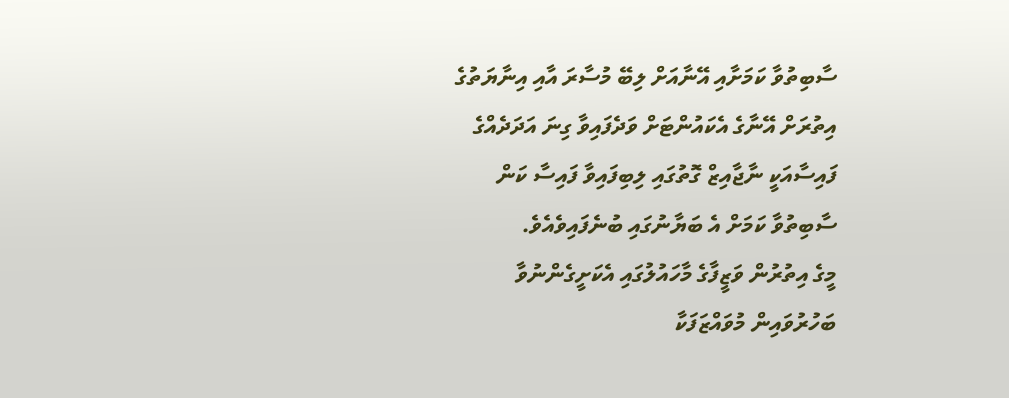ސާބިތުވާ ކަމަށާއި އޭނާއަށް ލިބޭ މުސާރަ އާއި އިނާޔަތުގެ އިތުރަށް އޭނާގެ އެކައުންޓަށް ވަދެފައިވާ ގިނަ އަދަދެއްގެ ފައިސާއަކީ ނާޖާއިޒް ގޮތުގައި ލިބިފައިވާ ފައިސާ ކަން ސާބިތުވާ ކަމަށް އެ ބަޔާނުގައި ބުނެފައިވެއެވެ.
މީގެ އިތުރުން ވަޒީފާގެ މާހައުލުގައި އެކަށީގެންނުވާ ބަހުރުވައިން މުވައްޒަފަކާ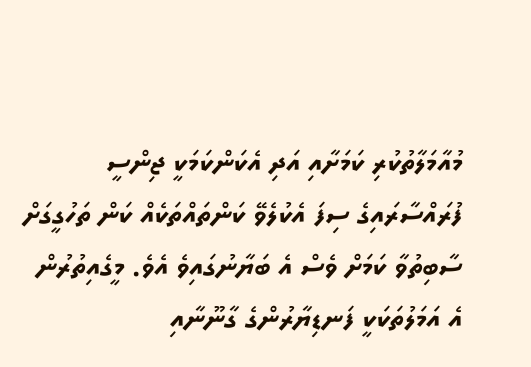މުއާމަލާތުކުރި ކަމަށާއި އަދި އެކަންކަމަކީ ޖިންސީ ފުރައްސާރައިގެ ސިފަ އެކުލެވޭ ކަންތައްތަކެއް ކަން ތަހުގީގަށް ސާބިތުވާ ކަމަށް ވެސް އެ ބަޔާނުގައިވެ އެވެ. މީގެއިތުރުން އެ އަމަލުތަކަކީ ފަނޑިޔާރުންގެ ގާނޫނާއި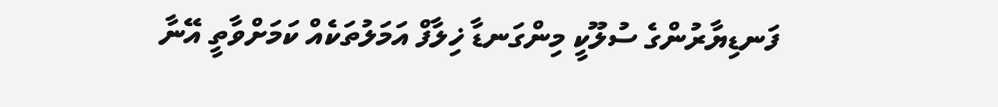ފަނޑިޔާރުންގެ ސުލޫކީ މިންގަނޑާ ޚިލާފް އަމަލުތަކެއް ކަމަށްވާތީ އޭނާ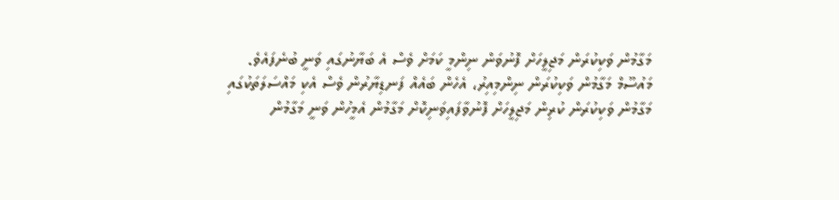މަގާމުން ވަކިކުރަން މަޖިލީހަށް ފޮނުވަން ނިންމީ ކަމަށް ވެސް އެ ބަޔާނުގައި ވަނީ ބުނެފައެވެ.
މައުސޫމް މަގާމުން ވަކިކުރަން ނިންމިއިރު، އެހެން ބައެއް ފަނޑިޔާރުން ވެސް އެކި މައްސަލަތަކުގައި މަގާމުން ވަކިކުރަން ކުރިން މަޖިލީހަށް ފޮނުވާފައިވަނިކޮށް މަގާމުން އެމީހުން ވަނީ މަގާމުން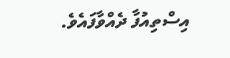އިސްތިއުފާ ދެއްވާފައެވެ.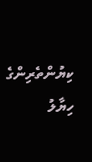ކިޔުންތެރިންގެ ހިޔާލު